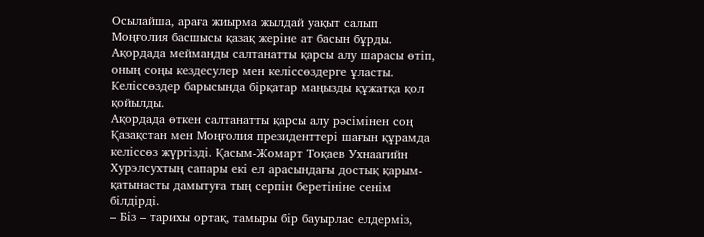Осылайша, араға жиырма жылдай уақыт салып Моңғолия басшысы қазақ жеріне ат басын бұрды. Ақордада мейманды салтанатты қарсы алу шарасы өтіп, оның соңы кездесулер мен келіссөздерге ұласты. Келіссөздер барысында бірқатар маңызды құжатқа қол қойылды.
Ақордада өткен салтанатты қарсы алу рәсімінен соң Қазақстан мен Моңғолия президенттері шағын құрамда келіссөз жүргізді. Қасым-Жомарт Тоқаев Ухнаагийн Хурэлсухтың сапары екі ел арасындағы достық қарым-қатынасты дамытуға тың серпін беретініне сенім білдірді.
– Біз – тарихы ортақ, тамыры бір бауырлас елдерміз,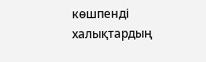көшпенді халықтардың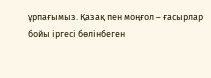ұрпағымыз. Қазақ пен моңғол – ғасырлар бойы іргесі бөлінбеген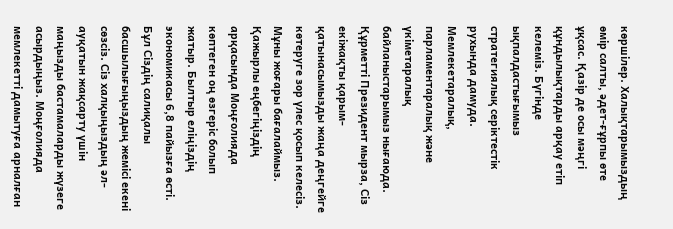көршілер. Халықтарымыздың өмір салты, әдет-ғұрпы өте ұқсас. Қазір де осы мәңгі құндылықтарды арқау етіп келеміз. Бүгінде ықпалдастығымыз стратегиялық серіктестік рухында дамуда. Мемлекетаралық, парламентаралық және үкіметаралық байланыстарымыз нығаюда. Құрметті Президент мырза, Сіз екіжақты қарым-қатынасымызды жаңа деңгейге көтеруге зор үлес қосып келесіз. Мұны жоғары бағалаймыз. Қажырлы еңбегіңіздің арқасында Моңғолияда көптеген оң өзгеріс болып жатыр. Былтыр еліңіздің экономикасы 6,8 пайызға өсті. Бұл Сіздің салиқалы басшылығыңыздың жемісі екені сөзсіз. Сіз халқыңыздың әл-ауқатын жақсарту үшін маңызды бастамаларды жүзеге асырдыңыз. Моңғолияда мемлекетті дамытуға арналған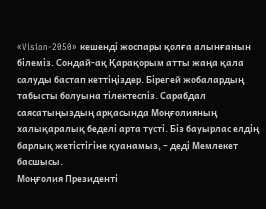«Vision-2050» кешенді жоспары қолға алынғанын білеміз. Сондай-ақ Қарақорым атты жаңа қала салуды бастап кеттіңіздер. Бірегей жобалардың табысты болуына тілектеспіз. Сарабдал саясатыңыздың арқасында Моңғолияның халықаралық беделі арта түсті. Біз бауырлас елдің барлық жетістігіне қуанамыз, – деді Мемлекет басшысы.
Моңғолия Президенті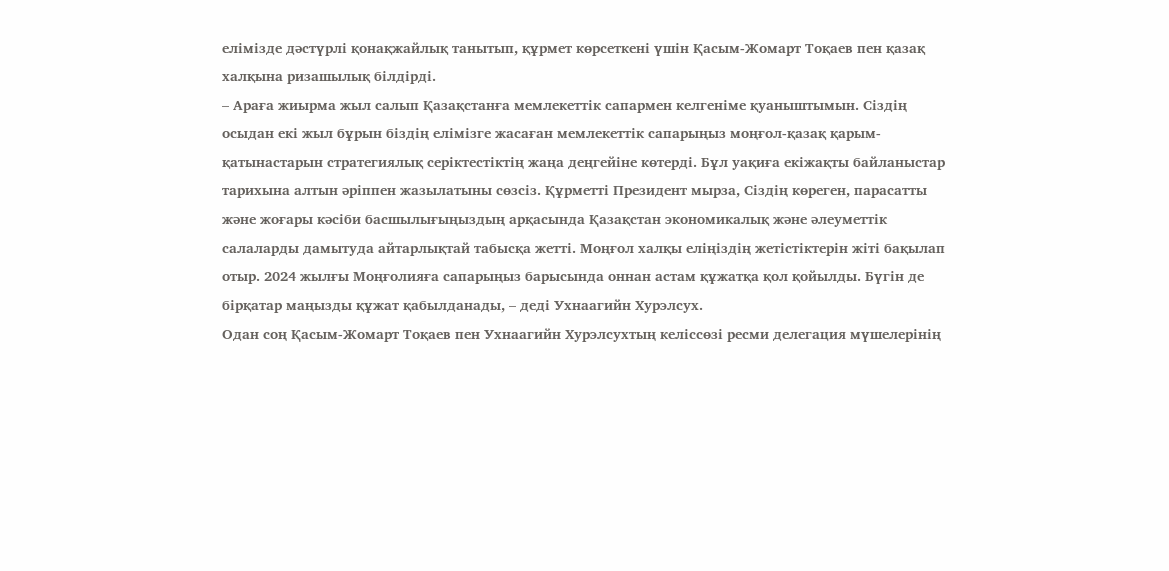елімізде дәстүрлі қонақжайлық танытып, құрмет көрсеткені үшін Қасым-Жомарт Тоқаев пен қазақ халқына ризашылық білдірді.
– Араға жиырма жыл салып Қазақстанға мемлекеттік сапармен келгеніме қуаныштымын. Сіздің осыдан екі жыл бұрын біздің елімізге жасаған мемлекеттік сапарыңыз моңғол-қазақ қарым-қатынастарын стратегиялық серіктестіктің жаңа деңгейіне көтерді. Бұл уақиға екіжақты байланыстар тарихына алтын әріппен жазылатыны сөзсіз. Құрметті Президент мырза, Сіздің көреген, парасатты және жоғары кәсіби басшылығыңыздың арқасында Қазақстан экономикалық және әлеуметтік салаларды дамытуда айтарлықтай табысқа жетті. Моңғол халқы еліңіздің жетістіктерін жіті бақылап отыр. 2024 жылғы Моңғолияға сапарыңыз барысында оннан астам құжатқа қол қойылды. Бүгін де бірқатар маңызды құжат қабылданады, – деді Ухнаагийн Хурэлсух.
Одан соң Қасым-Жомарт Тоқаев пен Ухнаагийн Хурэлсухтың келіссөзі ресми делегация мүшелерінің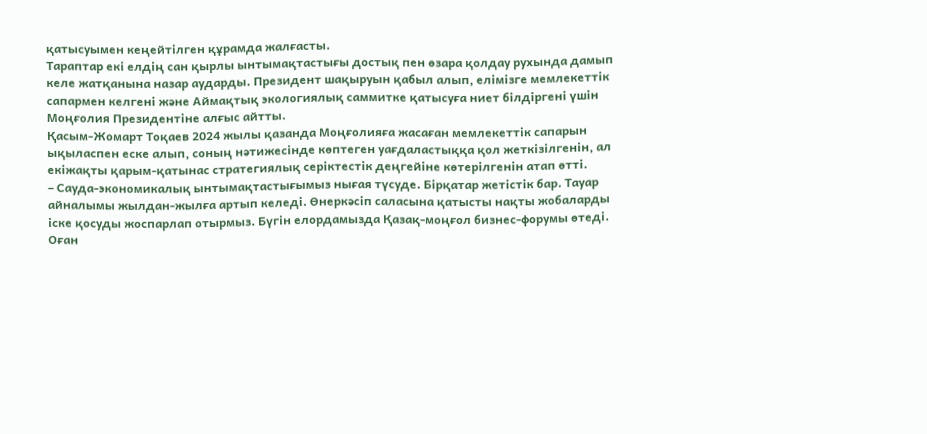қатысуымен кеңейтілген құрамда жалғасты.
Тараптар екі елдің сан қырлы ынтымақтастығы достық пен өзара қолдау рухында дамып келе жатқанына назар аударды. Президент шақыруын қабыл алып, елімізге мемлекеттік сапармен келгені және Аймақтық экологиялық саммитке қатысуға ниет білдіргені үшін Моңғолия Президентіне алғыс айтты.
Қасым-Жомарт Тоқаев 2024 жылы қазанда Моңғолияға жасаған мемлекеттік сапарын ықыласпен еске алып, соның нәтижесінде көптеген уағдаластыққа қол жеткізілгенін, ал екіжақты қарым-қатынас стратегиялық серіктестік деңгейіне көтерілгенін атап өтті.
– Сауда-экономикалық ынтымақтастығымыз нығая түсуде. Бірқатар жетістік бар. Тауар айналымы жылдан-жылға артып келеді. Өнеркәсіп саласына қатысты нақты жобаларды іске қосуды жоспарлап отырмыз. Бүгін елордамызда Қазақ-моңғол бизнес-форумы өтеді. Оған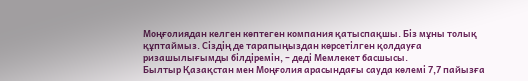Моңғолиядан келген көптеген компания қатыспақшы. Біз мұны толық құптаймыз. Сіздің де тарапыңыздан көрсетілген қолдауға ризашылығымды білдіремін, – деді Мемлекет басшысы.
Былтыр Қазақстан мен Моңғолия арасындағы сауда көлемі 7,7 пайызға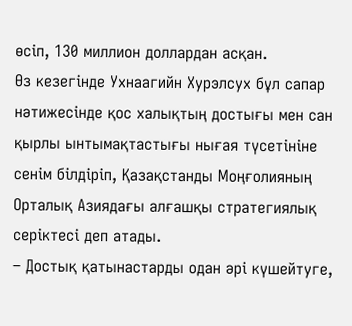өсіп, 130 миллион доллардан асқан.
Өз кезегінде Ухнаагийн Хурэлсух бұл сапар нәтижесінде қос халықтың достығы мен сан қырлы ынтымақтастығы нығая түсетініне сенім білдіріп, Қазақстанды Моңғолияның Орталық Азиядағы алғашқы стратегиялық серіктесі деп атады.
– Достық қатынастарды одан әрі күшейтуге,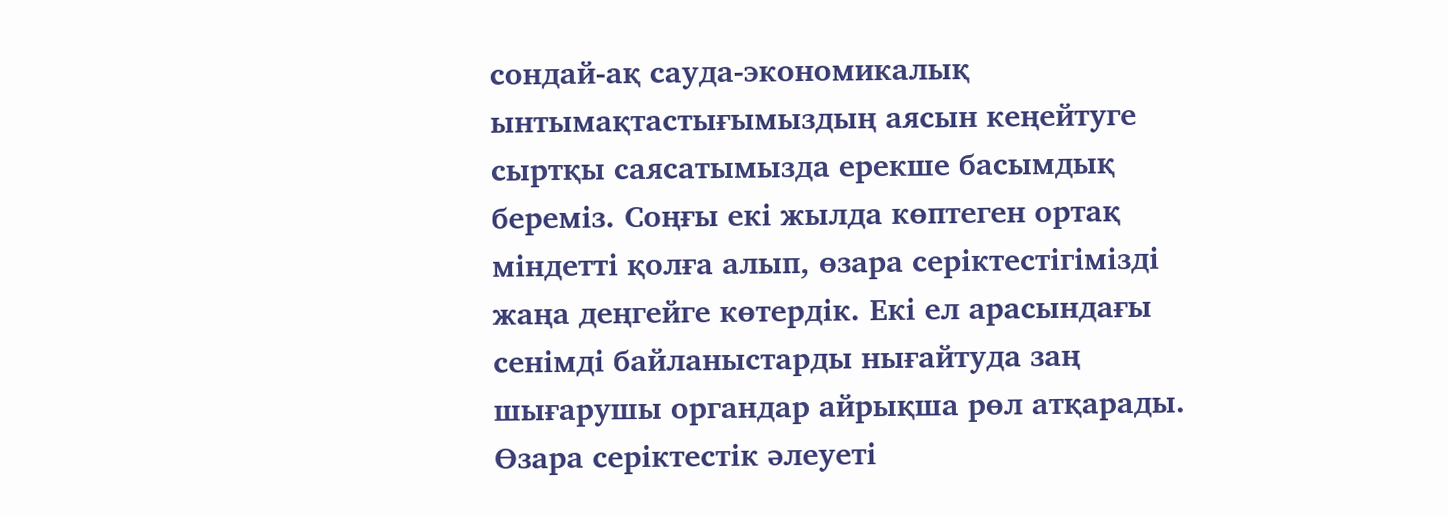сондай-ақ сауда-экономикалық ынтымақтастығымыздың аясын кеңейтуге сыртқы саясатымызда ерекше басымдық береміз. Соңғы екі жылда көптеген ортақ міндетті қолға алып, өзара серіктестігімізді жаңа деңгейге көтердік. Екі ел арасындағы сенімді байланыстарды нығайтуда заң шығарушы органдар айрықша рөл атқарады. Өзара серіктестік әлеуеті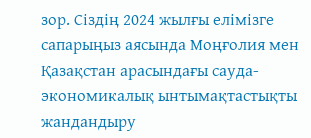зор. Сіздің 2024 жылғы елімізге сапарыңыз аясында Моңғолия мен Қазақстан арасындағы сауда-экономикалық ынтымақтастықты жандандыру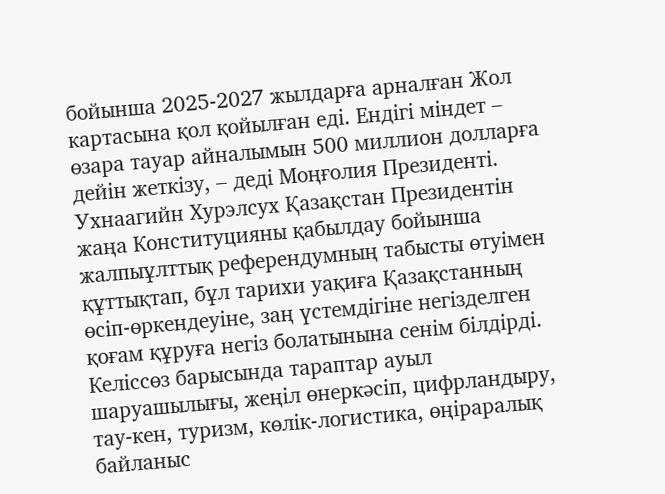бойынша 2025-2027 жылдарға арналған Жол картасына қол қойылған еді. Ендігі міндет – өзара тауар айналымын 500 миллион долларға дейін жеткізу, – деді Моңғолия Президенті.
Ухнаагийн Хурэлсух Қазақстан Президентін жаңа Конституцияны қабылдау бойынша жалпыұлттық референдумның табысты өтуімен құттықтап, бұл тарихи уақиға Қазақстанның өсіп-өркендеуіне, заң үстемдігіне негізделген қоғам құруға негіз болатынына сенім білдірді.
Келіссөз барысында тараптар ауыл шаруашылығы, жеңіл өнеркәсіп, цифрландыру, тау-кен, туризм, көлік-логистика, өңіраралық байланыс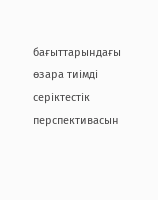бағыттарындағы өзара тиімді серіктестік перспективасын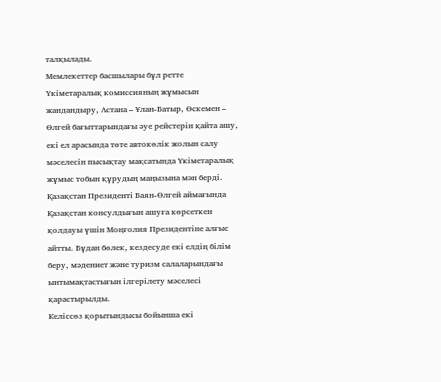талқылады.
Мемлекеттер басшылары бұл ретте Үкіметаралық комиссияның жұмысын жандандыру, Астана – Ұлан-Батыр, Өскемен – Өлгей бағыттарындағы әуе рейстерін қайта ашу, екі ел арасында төте автокөлік жолын салу мәселесін пысықтау мақсатында Үкіметаралық жұмыс тобын құрудың маңызына мән берді.
Қазақстан Президенті Баян-Өлгей аймағында Қазақстан консулдығын ашуға көрсеткен қолдауы үшін Моңғолия Президентіне алғыс айтты. Бұдан бөлек, кездесуде екі елдің білім беру, мәдениет және туризм салаларындағы ынтымақтастығын ілгерілету мәселесі қарастырылды.
Келіссөз қорытындысы бойынша екі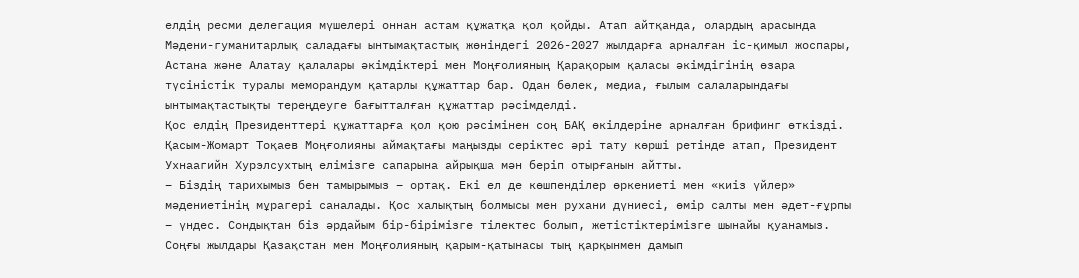елдің ресми делегация мүшелері оннан астам құжатқа қол қойды. Атап айтқанда, олардың арасында Мәдени-гуманитарлық саладағы ынтымақтастық жөніндегі 2026-2027 жылдарға арналған іс-қимыл жоспары, Астана және Алатау қалалары әкімдіктері мен Моңғолияның Қарақорым қаласы әкімдігінің өзара түсіністік туралы меморандум қатарлы құжаттар бар. Одан бөлек, медиа, ғылым салаларындағы ынтымақтастықты тереңдеуге бағытталған құжаттар рәсімделді.
Қос елдің Президенттері құжаттарға қол қою рәсімінен соң БАҚ өкілдеріне арналған брифинг өткізді.
Қасым-Жомарт Тоқаев Моңғолияны аймақтағы маңызды серіктес әрі тату көрші ретінде атап, Президент Ухнаагийн Хурэлсухтың елімізге сапарына айрықша мән беріп отырғанын айтты.
– Біздің тарихымыз бен тамырымыз – ортақ. Екі ел де көшпенділер өркениеті мен «киіз үйлер» мәдениетінің мұрагері саналады. Қос халықтың болмысы мен рухани дүниесі, өмір салты мен әдет-ғұрпы – үндес. Сондықтан біз әрдайым бір-бірімізге тілектес болып, жетістіктерімізге шынайы қуанамыз. Соңғы жылдары Қазақстан мен Моңғолияның қарым-қатынасы тың қарқынмен дамып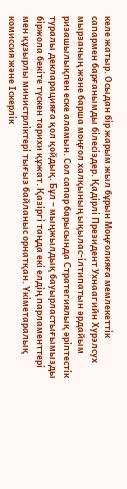келе жатыр. Осыдан бір жарым жыл бұрын Моңғолияға мемлекеттік сапармен барғанымды білесіздер. Қадірлі Президент Ухнаагийн Хурэлсух мырзаның және барша моңғол халқының ықылас-ілтипатын әрдайым ризашылықпен еске аламын. Сол сапар барысында Cтратегиялық әріптестік туралы декларацияға қол қойдық. Бұл – мыңжылдық бауырластығымызды біржола бекіте түскен тарихи құжат. Қазіргі таңда екі елдің парламенттері мен құзырлы министрліктері тығыз байланыс орнатқан. Үкіметаралық комиссия және Іскерлік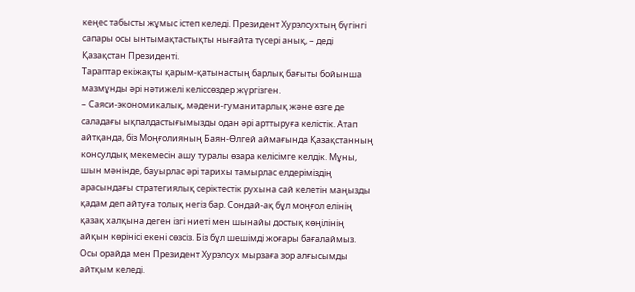кеңес табысты жұмыс істеп келеді. Президент Хурэлсухтың бүгінгі сапары осы ынтымақтастықты нығайта түсері анық, – деді Қазақстан Президенті.
Тараптар екіжақты қарым-қатынастың барлық бағыты бойынша мазмұнды әрі нәтижелі келіссөздер жүргізген.
– Саяси-экономикалық, мәдени-гуманитарлық және өзге де саладағы ықпалдастығымызды одан әрі арттыруға келістік. Атап айтқанда, біз Моңғолияның Баян-Өлгей аймағында Қазақстанның консулдық мекемесін ашу туралы өзара келісімге келдік. Мұны, шын мәнінде, бауырлас әрі тарихы тамырлас елдеріміздің арасындағы стратегиялық серіктестік рухына сай келетін маңызды қадам деп айтуға толық негіз бар. Сондай-ақ бұл моңғол елінің қазақ халқына деген ізгі ниеті мен шынайы достық көңілінің айқын көрінісі екені сөзсіз. Біз бұл шешімді жоғары бағалаймыз. Осы орайда мен Президент Хурэлсух мырзаға зор алғысымды айтқым келеді.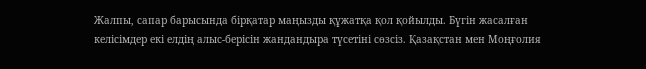Жалпы, сапар барысында бірқатар маңызды құжатқа қол қойылды. Бүгін жасалған келісімдер екі елдің алыс-берісін жандандыра түсетіні сөзсіз. Қазақстан мен Моңғолия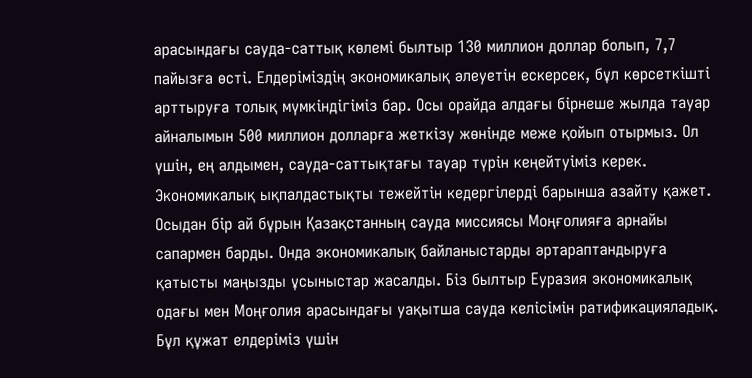арасындағы сауда-саттық көлемі былтыр 130 миллион доллар болып, 7,7 пайызға өсті. Елдеріміздің экономикалық әлеуетін ескерсек, бұл көрсеткішті арттыруға толық мүмкіндігіміз бар. Осы орайда алдағы бірнеше жылда тауар айналымын 500 миллион долларға жеткізу жөнінде меже қойып отырмыз. Ол үшін, ең алдымен, сауда-саттықтағы тауар түрін кеңейтуіміз керек. Экономикалық ықпалдастықты тежейтін кедергілерді барынша азайту қажет. Осыдан бір ай бұрын Қазақстанның сауда миссиясы Моңғолияға арнайы сапармен барды. Онда экономикалық байланыстарды әртараптандыруға қатысты маңызды ұсыныстар жасалды. Біз былтыр Еуразия экономикалық одағы мен Моңғолия арасындағы уақытша сауда келісімін ратификацияладық. Бұл құжат елдеріміз үшін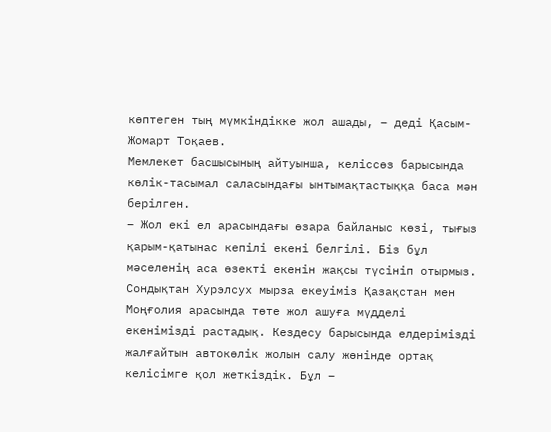көптеген тың мүмкіндікке жол ашады, – деді Қасым-Жомарт Тоқаев.
Мемлекет басшысының айтуынша, келіссөз барысында көлік-тасымал саласындағы ынтымақтастыққа баса мән берілген.
– Жол екі ел арасындағы өзара байланыс көзі, тығыз қарым-қатынас кепілі екені белгілі. Біз бұл мәселенің аса өзекті екенін жақсы түсініп отырмыз. Сондықтан Хурэлсух мырза екеуіміз Қазақстан мен Моңғолия арасында төте жол ашуға мүдделі екенімізді растадық. Кездесу барысында елдерімізді жалғайтын автокөлік жолын салу жөнінде ортақ келісімге қол жеткіздік. Бұл –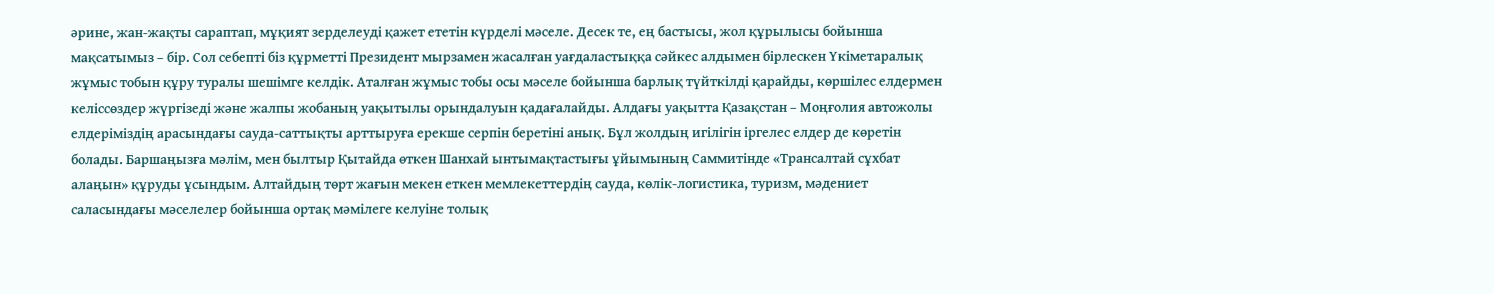әрине, жан-жақты сараптап, мұқият зерделеуді қажет ететін күрделі мәселе. Десек те, ең бастысы, жол құрылысы бойынша мақсатымыз – бір. Сол себепті біз құрметті Президент мырзамен жасалған уағдаластыққа сәйкес алдымен бірлескен Үкіметаралық жұмыс тобын құру туралы шешімге келдік. Аталған жұмыс тобы осы мәселе бойынша барлық түйткілді қарайды, көршілес елдермен келіссөздер жүргізеді және жалпы жобаның уақытылы орындалуын қадағалайды. Алдағы уақытта Қазақстан – Моңғолия автожолы елдеріміздің арасындағы сауда-саттықты арттыруға ерекше серпін беретіні анық. Бұл жолдың игілігін іргелес елдер де көретін болады. Баршаңызға мәлім, мен былтыр Қытайда өткен Шанхай ынтымақтастығы ұйымының Саммитінде «Трансалтай сұхбат алаңын» құруды ұсындым. Алтайдың төрт жағын мекен еткен мемлекеттердің сауда, көлік-логистика, туризм, мәдениет саласындағы мәселелер бойынша ортақ мәмілеге келуіне толық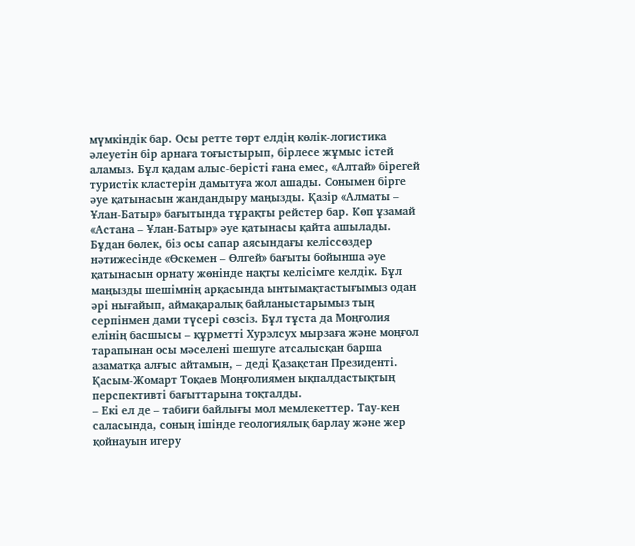мүмкіндік бар. Осы ретте төрт елдің көлік-логистика әлеуетін бір арнаға тоғыстырып, бірлесе жұмыс істей аламыз. Бұл қадам алыс-берісті ғана емес, «Алтай» бірегей туристік кластерін дамытуға жол ашады. Сонымен бірге әуе қатынасын жандандыру маңызды. Қазір «Алматы – Ұлан-Батыр» бағытында тұрақты рейстер бар. Көп ұзамай «Астана – Ұлан-Батыр» әуе қатынасы қайта ашылады. Бұдан бөлек, біз осы сапар аясындағы келіссөздер нәтижесінде «Өскемен – Өлгей» бағыты бойынша әуе қатынасын орнату жөнінде нақты келісімге келдік. Бұл маңызды шешімнің арқасында ынтымақтастығымыз одан әрі нығайып, аймақаралық байланыстарымыз тың серпінмен дами түсері сөзсіз. Бұл тұста да Моңғолия елінің басшысы – құрметті Хурэлсух мырзаға және моңғол тарапынан осы мәселені шешуге атсалысқан барша азаматқа алғыс айтамын, – деді Қазақстан Президенті.
Қасым-Жомарт Тоқаев Моңғолиямен ықпалдастықтың перспективті бағыттарына тоқталды.
– Екі ел де – табиғи байлығы мол мемлекеттер. Тау-кен саласында, соның ішінде геологиялық барлау және жер қойнауын игеру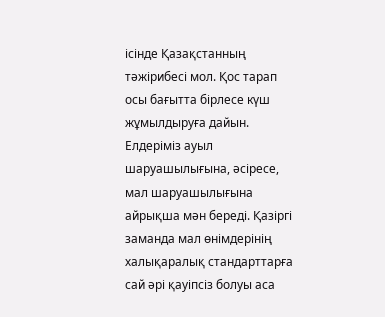ісінде Қазақстанның тәжірибесі мол. Қос тарап осы бағытта бірлесе күш жұмылдыруға дайын. Елдеріміз ауыл шаруашылығына, әсіресе, мал шаруашылығына айрықша мән береді. Қазіргі заманда мал өнімдерінің халықаралық стандарттарға сай әрі қауіпсіз болуы аса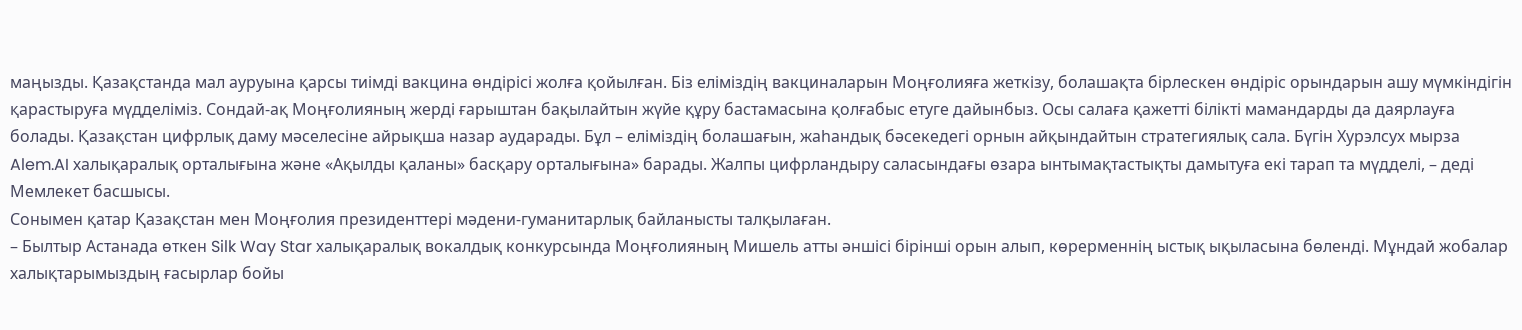маңызды. Қазақстанда мал ауруына қарсы тиімді вакцина өндірісі жолға қойылған. Біз еліміздің вакциналарын Моңғолияға жеткізу, болашақта бірлескен өндіріс орындарын ашу мүмкіндігін қарастыруға мүдделіміз. Сондай-ақ Моңғолияның жерді ғарыштан бақылайтын жүйе құру бастамасына қолғабыс етуге дайынбыз. Осы салаға қажетті білікті мамандарды да даярлауға болады. Қазақстан цифрлық даму мәселесіне айрықша назар аударады. Бұл – еліміздің болашағын, жаһандық бәсекедегі орнын айқындайтын стратегиялық сала. Бүгін Хурэлсух мырза Alem.AI халықаралық орталығына және «Ақылды қаланы» басқару орталығына» барады. Жалпы цифрландыру саласындағы өзара ынтымақтастықты дамытуға екі тарап та мүдделі, – деді Мемлекет басшысы.
Сонымен қатар Қазақстан мен Моңғолия президенттері мәдени-гуманитарлық байланысты талқылаған.
– Былтыр Астанада өткен Silk Way Star халықаралық вокалдық конкурсында Моңғолияның Мишель атты әншісі бірінші орын алып, көрерменнің ыстық ықыласына бөленді. Мұндай жобалар халықтарымыздың ғасырлар бойы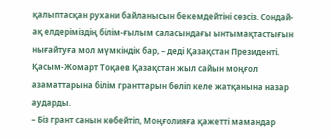қалыптасқан рухани байланысын бекемдейтіні сөзсіз. Сондай-ақ елдеріміздің білім-ғылым саласындағы ынтымақтастығын нығайтуға мол мүмкіндік бар, – деді Қазақстан Президенті.
Қасым-Жомарт Тоқаев Қазақстан жыл сайын моңғол азаматтарына білім гранттарын бөліп келе жатқанына назар аударды.
– Біз грант санын көбейтіп, Моңғолияға қажетті мамандар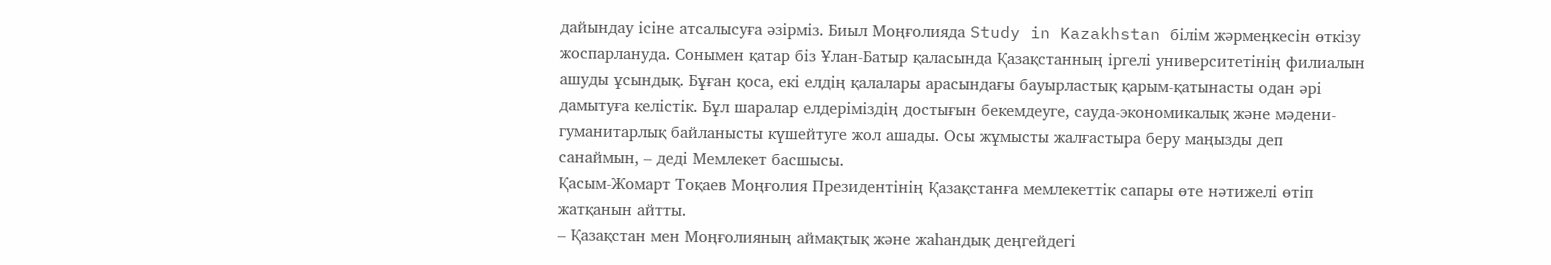дайындау ісіне атсалысуға әзірміз. Биыл Моңғолияда Study in Kazakhstan білім жәрмеңкесін өткізу жоспарлануда. Сонымен қатар біз Ұлан-Батыр қаласында Қазақстанның іргелі университетінің филиалын ашуды ұсындық. Бұған қоса, екі елдің қалалары арасындағы бауырластық қарым-қатынасты одан әрі дамытуға келістік. Бұл шаралар елдеріміздің достығын бекемдеуге, сауда-экономикалық және мәдени-гуманитарлық байланысты күшейтуге жол ашады. Осы жұмысты жалғастыра беру маңызды деп санаймын, – деді Мемлекет басшысы.
Қасым-Жомарт Тоқаев Моңғолия Президентінің Қазақстанға мемлекеттік сапары өте нәтижелі өтіп жатқанын айтты.
– Қазақстан мен Моңғолияның аймақтық және жаһандық деңгейдегі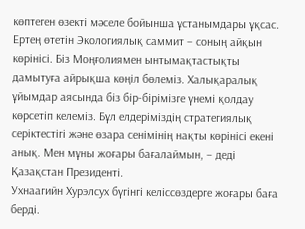көптеген өзекті мәселе бойынша ұстанымдары ұқсас. Ертең өтетін Экологиялық саммит – соның айқын көрінісі. Біз Моңғолиямен ынтымақтастықты дамытуға айрықша көңіл бөлеміз. Халықаралық ұйымдар аясында біз бір-бірімізге үнемі қолдау көрсетіп келеміз. Бұл елдеріміздің стратегиялық серіктестігі және өзара сенімінің нақты көрінісі екені анық. Мен мұны жоғары бағалаймын, – деді Қазақстан Президенті.
Ухнаагийн Хурэлсух бүгінгі келіссөздерге жоғары баға берді.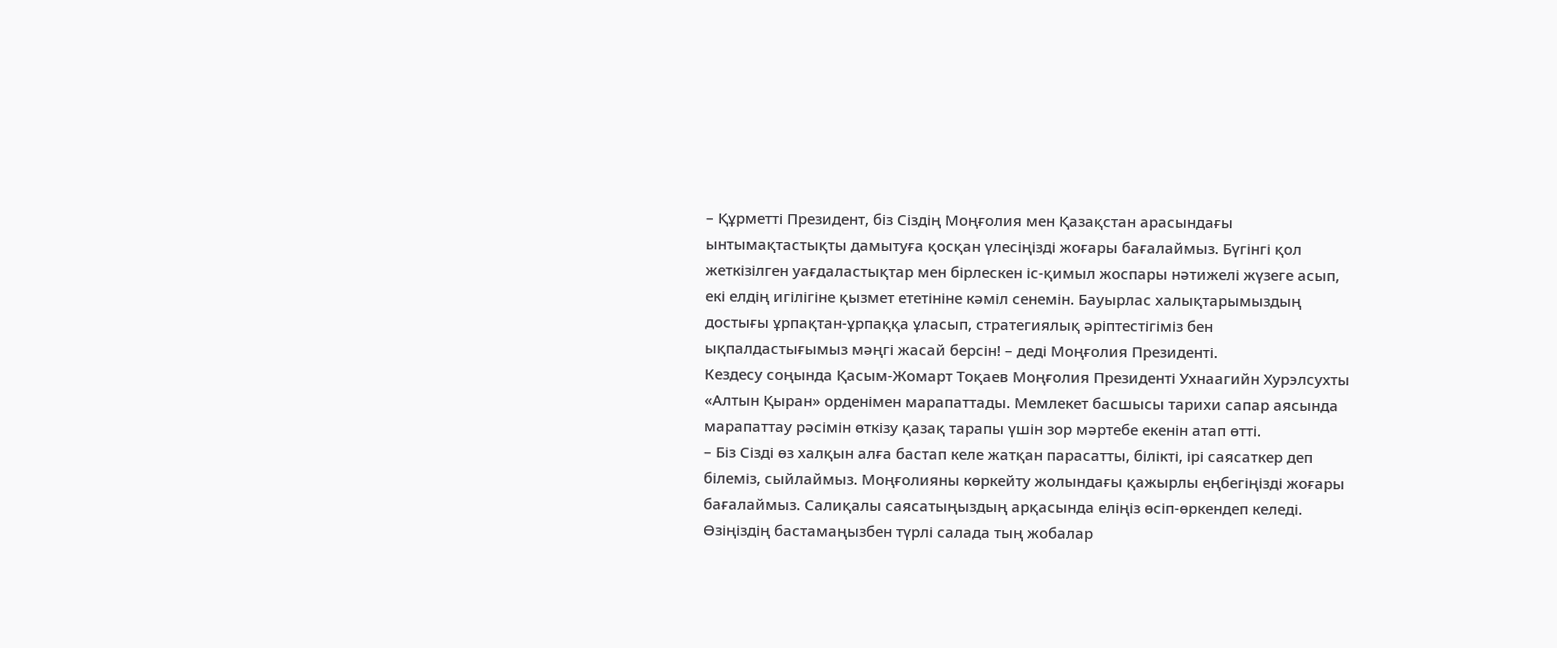– Құрметті Президент, біз Сіздің Моңғолия мен Қазақстан арасындағы ынтымақтастықты дамытуға қосқан үлесіңізді жоғары бағалаймыз. Бүгінгі қол жеткізілген уағдаластықтар мен бірлескен іс-қимыл жоспары нәтижелі жүзеге асып, екі елдің игілігіне қызмет ететініне кәміл сенемін. Бауырлас халықтарымыздың достығы ұрпақтан-ұрпаққа ұласып, стратегиялық әріптестігіміз бен ықпалдастығымыз мәңгі жасай берсін! – деді Моңғолия Президенті.
Кездесу соңында Қасым-Жомарт Тоқаев Моңғолия Президенті Ухнаагийн Хурэлсухты «Алтын Қыран» орденімен марапаттады. Мемлекет басшысы тарихи сапар аясында марапаттау рәсімін өткізу қазақ тарапы үшін зор мәртебе екенін атап өтті.
– Біз Сізді өз халқын алға бастап келе жатқан парасатты, білікті, ірі саясаткер деп білеміз, сыйлаймыз. Моңғолияны көркейту жолындағы қажырлы еңбегіңізді жоғары бағалаймыз. Салиқалы саясатыңыздың арқасында еліңіз өсіп-өркендеп келеді. Өзіңіздің бастамаңызбен түрлі салада тың жобалар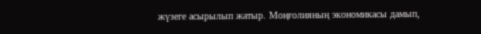жүзеге асырылып жатыр. Моңғолияның экономикасы дамып,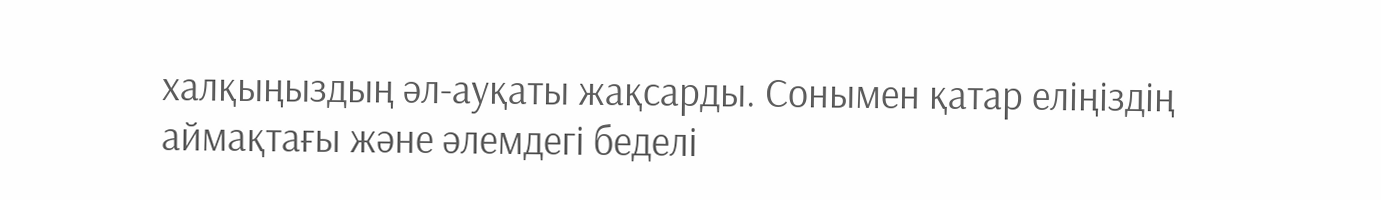халқыңыздың әл-ауқаты жақсарды. Сонымен қатар еліңіздің аймақтағы және әлемдегі беделі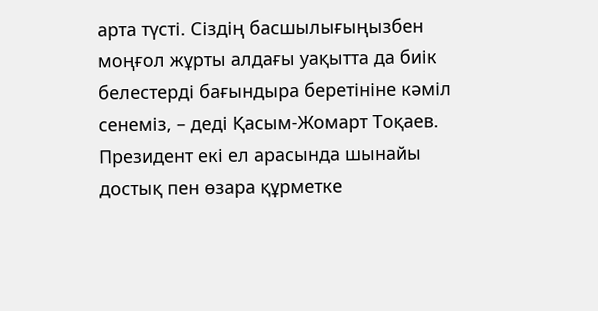арта түсті. Сіздің басшылығыңызбен моңғол жұрты алдағы уақытта да биік белестерді бағындыра беретініне кәміл сенеміз, – деді Қасым-Жомарт Тоқаев.
Президент екі ел арасында шынайы достық пен өзара құрметке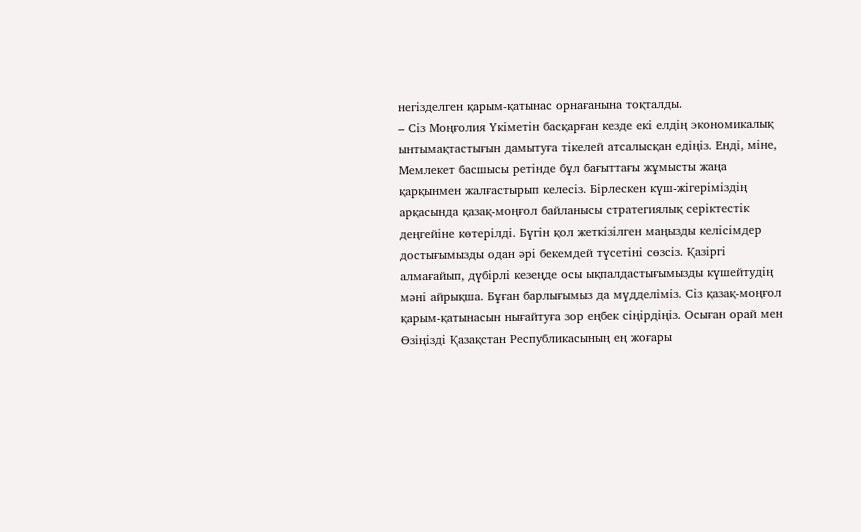негізделген қарым-қатынас орнағанына тоқталды.
– Сіз Моңғолия Үкіметін басқарған кезде екі елдің экономикалық ынтымақтастығын дамытуға тікелей атсалысқан едіңіз. Енді, міне, Мемлекет басшысы ретінде бұл бағыттағы жұмысты жаңа қарқынмен жалғастырып келесіз. Бірлескен күш-жігеріміздің арқасында қазақ-моңғол байланысы стратегиялық серіктестік деңгейіне көтерілді. Бүгін қол жеткізілген маңызды келісімдер достығымызды одан әрі бекемдей түсетіні сөзсіз. Қазіргі алмағайып, дүбірлі кезеңде осы ықпалдастығымызды күшейтудің мәні айрықша. Бұған барлығымыз да мүдделіміз. Сіз қазақ-моңғол қарым-қатынасын нығайтуға зор еңбек сіңірдіңіз. Осыған орай мен Өзіңізді Қазақстан Республикасының ең жоғары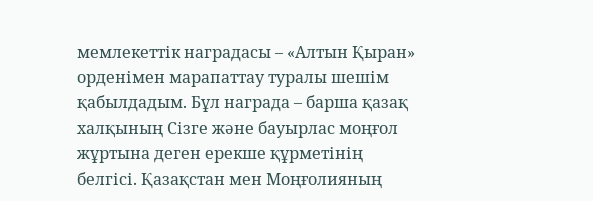мемлекеттік наградасы – «Алтын Қыран» орденімен марапаттау туралы шешім қабылдадым. Бұл награда – барша қазақ халқының Сізге және бауырлас моңғол жұртына деген ерекше құрметінің белгісі. Қазақстан мен Моңғолияның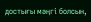достығы мәңгі болсын,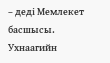– деді Мемлекет басшысы.
Ухнаагийн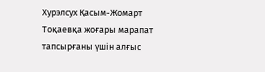Хурэлсух Қасым-Жомарт Тоқаевқа жоғары марапат тапсырғаны үшін алғыс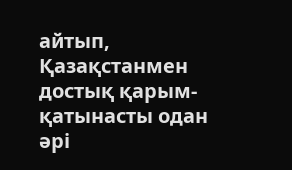айтып, Қазақстанмен достық қарым-қатынасты одан әрі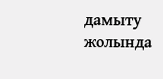дамыту жолында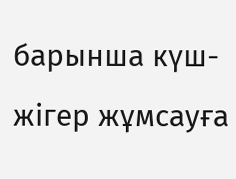барынша күш-жігер жұмсауға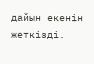дайын екенін жеткізді.